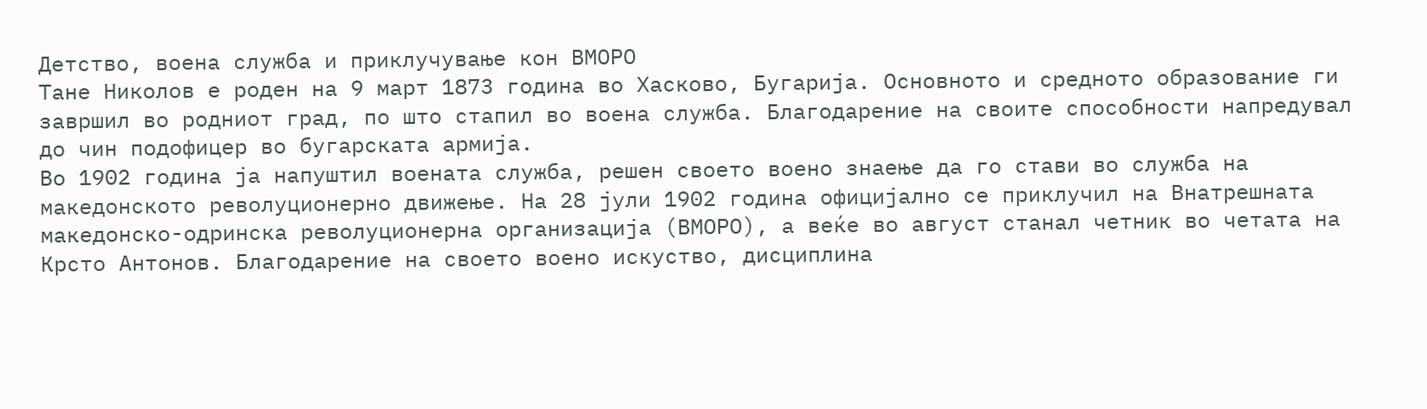Детство, воена служба и приклучување кон ВМОРО
Тане Николов е роден на 9 март 1873 година во Хасково, Бугарија. Основното и средното образование ги завршил во родниот град, по што стапил во воена служба. Благодарение на своите способности напредувал до чин подофицер во бугарската армија.
Во 1902 година ја напуштил воената служба, решен своето воено знаење да го стави во служба на македонското револуционерно движење. На 28 јули 1902 година официјално се приклучил на Внатрешната македонско-одринска револуционерна организација (ВМОРО), а веќе во август станал четник во четата на Крсто Антонов. Благодарение на своето воено искуство, дисциплина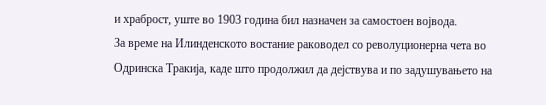и храброст, уште во 1903 година бил назначен за самостоен војвода.
За време на Илинденското востание раководел со револуционерна чета во Одринска Тракија, каде што продолжил да дејствува и по задушувањето на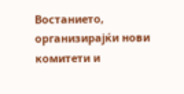Востанието, организирајќи нови комитети и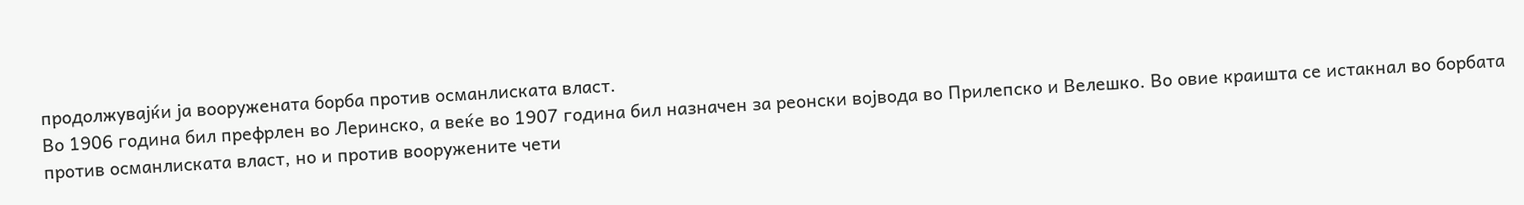продолжувајќи ја вооружената борба против османлиската власт.
Во 1906 година бил префрлен во Леринско, а веќе во 1907 година бил назначен за реонски војвода во Прилепско и Велешко. Во овие краишта се истакнал во борбата против османлиската власт, но и против вооружените чети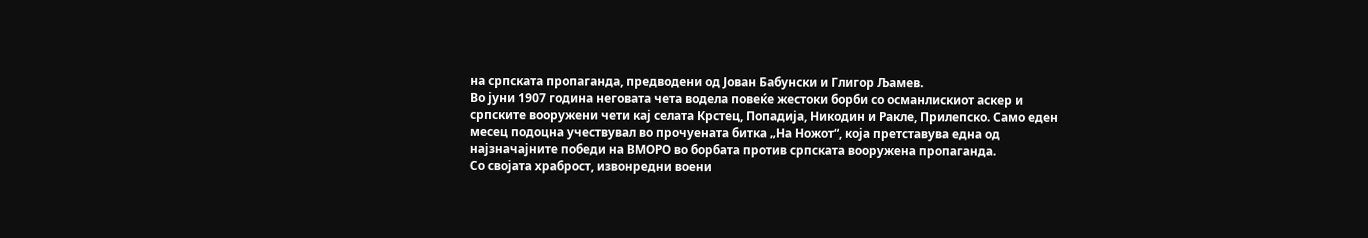на српската пропаганда, предводени од Јован Бабунски и Глигор Љамев.
Во јуни 1907 година неговата чета водела повеќе жестоки борби со османлискиот аскер и српските вооружени чети кај селата Крстец, Попадија, Никодин и Ракле, Прилепско. Само еден месец подоцна учествувал во прочуената битка „На Ножот“, која претставува една од најзначајните победи на ВМОРО во борбата против српската вооружена пропаганда.
Со својата храброст, извонредни воени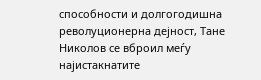способности и долгогодишна револуционерна дејност, Тане Николов се вброил меѓу најистакнатите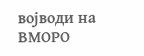војводи на ВМОРО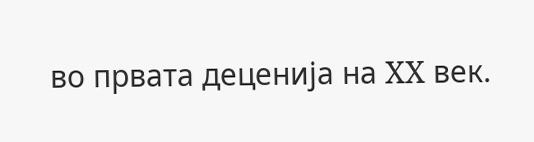во првата деценија на XX век.